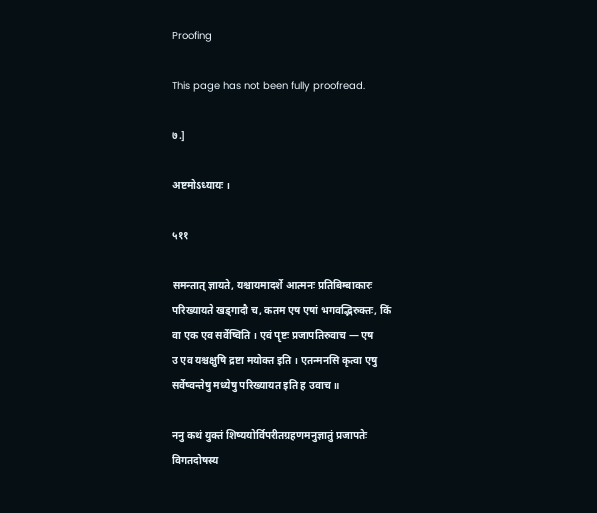Proofing

This page has not been fully proofread.

७.]

अष्टमोऽध्यायः ।

५११

समन्तात् ज्ञायते, यश्चायमादर्शे आत्मनः प्रतिबिम्बाकारः
परिख्यायते खड्गादौ च, कतम एष एषां भगवद्भिरुक्तः, किं
वा एक एव सर्वेष्विति । एवं पृष्टः प्रजापतिरुवाच — एष
उ एव यश्चक्षुषि द्रष्टा मयोक्त इति । एतन्मनसि कृत्वा एषु
सर्वेष्वन्तेषु मध्येषु परिख्यायत इति ह उवाच ॥

ननु कथं युक्तं शिष्ययोर्विपरीतग्रहणमनुज्ञातुं प्रजापतेः
विगतदोषस्य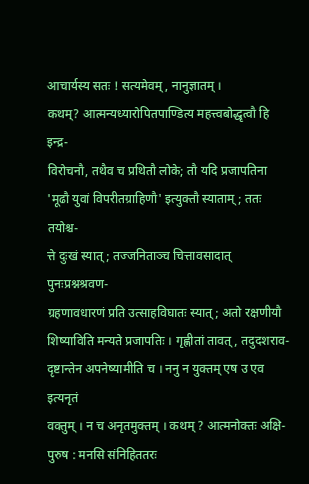आचार्यस्य सतः ! सत्यमेवम्, नानुज्ञातम् ।
कथम्? आत्मन्यध्यारोपितपाण्डित्य महत्त्वबोद्धृत्वौ हि इन्द्र-
विरोचनौ, तथैव च प्रथितौ लोके; तौ यदि प्रजापतिना
'मूढौ युवां विपरीतग्राहिणौ' इत्युक्तौ स्याताम् ; ततः तयोश्च-
त्ते दुःखं स्यात् ; तज्जनिताञ्च चित्तावसादात् पुनःप्रश्नश्रवण-
ग्रहणावधारणं प्रति उत्साहविघातः स्यात्; अतो रक्षणीयौ
शिष्याविति मन्यते प्रजापतिः । गृह्णीतां तावत्, तदुदशराव-
दृष्टान्तेन अपनेष्यामीति च । ननु न युक्तम् एष उ एव इत्यनृतं
वक्तुम् । न च अनृतमुक्तम् । कथम् ? आत्मनोक्तः अक्षि-
पुरुष : मनसि संनिहिततरः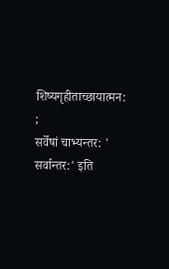शिष्यगृहीताच्छायात्मन: ;
सर्वेषां चाभ्यन्तर: ' सर्वान्तर:' इति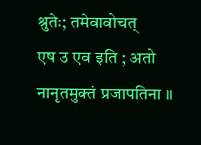श्रुतेः; तमेवावोचत्
एष उ एव इति ; अतो नानृतमुक्तं प्रजापतिना ॥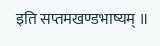इति सप्तमखण्डभाष्यम् ॥